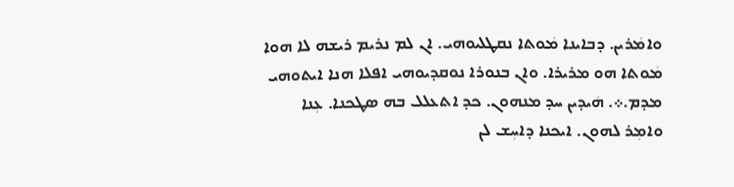ܘܐܡܿܪܝܢ. ܕܒܐܝܢܐ ܡܿܘܬܐ ܢܩܛܠܝܘܗܝ. ܐܢ ܠܡ ܢܪܝܡ ܪܝܫܗ ܠܐ ܗܘܐ ܡܿܘܬܐ ܗܘ ܡܪܝܪܐ. ܘܐܢ ܒܢܘܪܐ ܢܘܩܕܝܘܗܝ ܐܦܠܐ ܗܢܐ ܐܝܬܘܗܝ ܡܕܡ.܀. ܗܿܝܕܝܢ ܚܕ ܡܢܗܘܢ. ܟܕ ܐܬܥܠܠ ܒܗ ܣܛܟܢܐ. ܥܼܢܐ ܘܐܡܼܪ ܠܗܘܢ. ܐܝܟܢܐ ܕܐܚܼܫ ܠܢ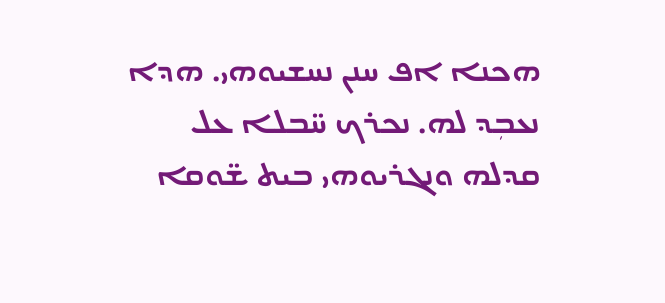ܗܟܢܐ ܐܦ ܚܢܢ ܢܚܫܝܘܗܝ. ܗܕܐ ܢܥܒܼܕ ܠܗ. ܢܟܪܟ ܚ̈ܒܠܐ ܥܠ ܩܕܠܗ ܘܢܓܪܝܘܗܝ ܒܝܬ ܫ̈ܘܩܐ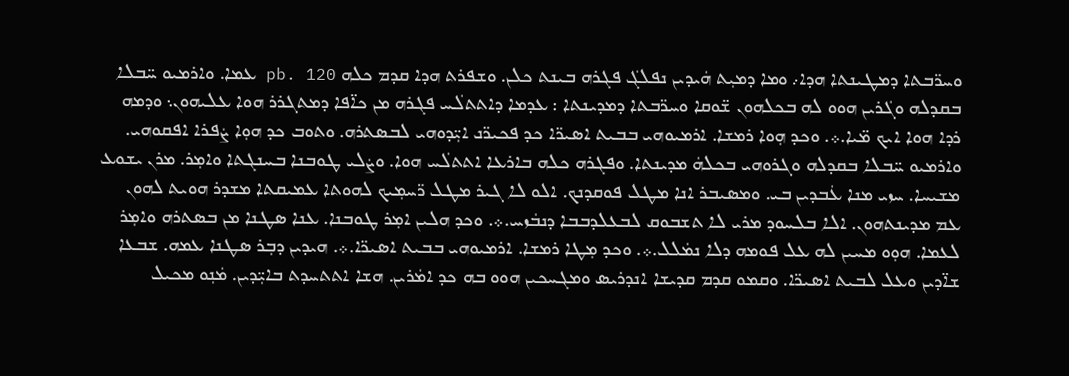ܘܚܪ̈ܒܬܐ ܕܡܛܝܢܬܐ ܗܕܐ܇ ܘܡܐ ܕܡܝܼܬ ܗܿܝܕܝܢ ܢܦܠܓܿ ܦܓܪܗ ܒܝܢܬ ܟܠܢ. ܘܫܦܪܬ ܗܕܐ ܩܕܡ ܟܠܗ pb. 120 ܥܡܐ. ܘܐܪܡܝܘ ܚ̈ܒܠܐ ܒܩܕܠܗ ܘܓܿܪܝܢ ܗܘܘ ܠܗ ܒܟܠܗܘܢ ܫ̈ܘܩܐ ܘܚܪ̈ܒܬܐ ܕܡܕܝܢܬܐ : ܥܕܡܐ ܕܐܬܬܠܿܚ ܦܓܪܗ ܡܢ ܟܐ̈ܦܐ ܕܡܬܓܪܪ ܗܘܐ ܥܠܝܗܘܢ܆ ܘܕܡܗ ܪܕܐ ܗܘܐ ܐܝܟ ܡ̈ܝܐ.܀. ܘܟܕ ܗܼܘܐ ܪܡܫܐ. ܐܪܡܝܘܗܝ ܒܒܝܬ ܐܣܝܪ̈ܐ ܟܕ ܦܟܝܪ̈ܢ ܐܝܼ̈ܕܘܗܝ ܠܒܣܬܪܗ. ܘܬܘܒ ܟܕ ܗܘܼܐ ܨܿܦܪܐ ܐܦܩܘܗܝ. ܘܐܪܡܝܘ ܚ̈ܒܠܐ ܒܩܕܠܗ ܘܓܪܘܗܝ ܒܟܠܗܿ ܡܕܝܢܬܐ. ܘܦܓܪܗ ܟܠܗ ܒܐܪܥܐ ܐܬܬܠܿܚ ܗܘܐ. ܘܨܿܠܝ ܛܘܒܢܐ ܒܚܢܓܬܐ ܘܐܡܼܪ. ܡܪܢ ܝܫܘܥ ܡܫܝܚܐ. ܚܙܝ ܡܢܐ ܥܿܒܕܝܢ ܒܝ. ܘܡܣܝܒܪ ܐܢܐ ܡܛܠ ܦܘܩܕܢܟ. ܐܠܘ ܠܐ ܓܝܪ ܡܛܠ ܪ̈ܚܡܼܝܟ ܠܗܘܬܐ ܥܡܝܩܬܐ ܡܫܕܪ ܗܘܝܬ ܠܗܘܢ ܥܡ ܡܕܝܢܬܗܘܢ. ܐܠܐ ܒܠܚܘܕ ܡܪܝ ܠܐ ܬܫܒܘܩ ܠܒܥܠܕܒܒܐ ܕܢܒܿܙܚ.܀. ܘܟܕ ܗܠܝܢ ܐܡܼܪ ܛܘܒܢܐ. ܥܢܐ ܣܛܢܐ ܡܢ ܒܣܬܪܗ ܘܐܡܼܪ ܠܥܡܐ. ܗܘܼܘ ܡܚܝܢ ܠܗ ܥܠ ܦܘܡܗ ܕܠܐ ܢܡܿܠܠ.܀. ܘܟܕ ܡܼܛܐ ܪܡܫܐ. ܐܪܡܝܘܗܝ ܒܒܝܬ ܐܣܝܪ̈ܐ.܀. ܗܝܕܝܢ ܕܒܼܪ ܣܛܢܐ ܥܡܗ. ܫܒܥܐ ܫܐ̈ܕܝܢ ܘܥܠ ܠܒܝܬ ܐܣܝܪ̈ܐ. ܘܩܡܘ ܩܕܡ ܩܕܝܫܐ ܐܢܕܪܝܣ ܘܡܓܚܟܝܢ ܗܘܘ ܒܗ ܟܕ ܐܡܿܪܝܢ. ܗܫܐ ܐܬܬܚܕܬ ܒܐܝܼ̈ܕܝܢ. ܡܿܢܼܘ ܡܟܝܠ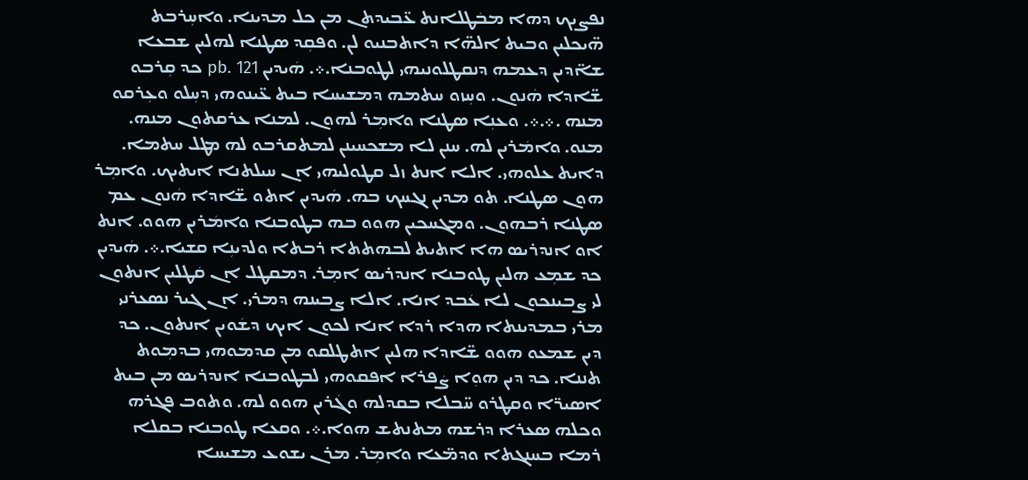ܢܦܨܝܟ ܕܗܐ ܡܒܿܛܠܐܢܬ ܥ̈ܒܝܕܬܢ ܡܢ ܟܠ ܡܕܝܢܐ. ܘܐܚܼܪܒܬ ܗ̈ܝܟܠܝܢ ܘܒܝܬ ܐܠܗ̈ܐ ܕܐܬܒܢܝܘ ܠܢ. ܘܦܩܼܕ ܣܛܢܐ ܠܗܠܝܢ ܫܒܥܐ ܫܐ̈ܕܝܢ ܕܥܡܗ ܕܢܩܛܠܘܢܝܗܝ ܠܛܘܒܢܐ.܀. ܗܿܝܕܝܢ pb. 121 ܟܕ ܩܼܪܒܘ ܫ̈ܐܕܐ ܗܿܢܘܢ. ܘܚܼܙܘ ܚܬܡܗ ܕܡܫܝܚܐ ܒܝܬ ܥ̈ܝܢܘܗܝ ܕܚܼܠܘ ܘܥܼܪܩܘ ܡܢܗ .܀.܀. ܘܥܢܼܐ ܣܛܢܐ ܘܐܡܼܪ ܠܗܘܢ. ܠܡܢܐ ܥܪܩܬܘܢ ܡܢܗ. ܡܢܘ. ܘܐܡܿܪܝܢ ܠܗ. ܚܢܢ ܠܐ ܡܫܟܚܝܢܢ ܠܡܬܩܪܒܘ ܠܗ ܡܛܠ ܚܬܡܐ. ܕܐܝܬ ܥܠܘܗܝ. ܐܠܐ ܐܢܬ ܙܠ ܩܛܘܠܝܗܝ ܐܢ ܚܝܠܬܢܐ ܐܝܬܝܟ. ܘܐܡܼܪ ܗܘܢ ܣܛܢܐ. ܬܘ ܡܕܝܢ ܢܓܚܟ ܒܗ. ܗܿܝܕܝܢ ܐܬܘ ܫ̈ܐܕܐ ܗܿܢܘܢ ܥܡ ܣܛܢܐ ܪܒܗܘܢ. ܘܡܓܚܟܝܢ ܗܘܘ ܒܗ ܒܛܘܒܢܐ ܘܐܡܿܪܝܢ ܗܘܘ. ܐܢܬ ܐܘ ܐܢܕܪܝܣ ܗܐ ܐܬܝܬ ܠܒܗܬܬܐ ܪܒܬܐ ܘܠܕܝܢܼܐ ܩܫܝܐ.܀. ܗܿܝܕܝܢ ܟܕ ܫܡܼܥ ܗܠܝܢ ܛܘܒܢܐ ܐܢܕܪܝܣ ܐܡܼܪ. ܕܡܩܛܠ ܐܢ ܩܿܛܠܝܢ ܐܢܬܘܢ ܠܝ ܨܒܝܢܟܘܢ ܠܐ ܥܿܒܕ ܐܢܐ. ܐܠܐ ܨܒܝܢܗ ܕܡܪܝ. ܐܢ ܓܝܪ ܢܣܥܪܢܝ ܡܪܝ ܒܡܕܝܢܬܐ ܗܕܐ ܪܕܐ ܐܢܐ ܠܟܘܢ ܐܝܟ ܕܫܿܘܝܢ ܐܢܬܘܢ. ܟܕ ܕܝܢ ܫܡܥܘ ܗܘܘ ܫ̈ܐܕܐ ܗܠܝܢ ܐܬܛܠܩܘ ܡܢ ܩܕܡܘܗܝ ܒܕܡܼܘܬ ܬܢܢܐ. ܟܕ ܕܝܢ ܗܘܼܐ ܨܿܦܪܐ ܐܦܩܘܗܝ ܠܒܛܘܒܢܐ ܐܢܕܪܝܣ ܡܢ ܒܝܬ ܐܣܝܪ̈ܐ ܘܩܛܪܘ ܚ̈ܒܠܐ ܒܩܕܠܗ ܘܓܿܪܝܢ ܗܘܘ ܠܗ. ܘܬܘܒ ܦܓܪܗ ܘܟܠܗ ܣܥܪܐ ܕܪܫܗ ܡܬܢܬܫ ܗܘܐ.܀. ܘܩܥܐ ܛܘܒܢܐ ܒܩܠܐ ܪܡܐ ܒܚܢܓܬܐ ܘܕܡ̈ܥܐ ܘܐܡܼܪ. ܡܪܢ ܝܫܘܥ ܡܫܝܚܐ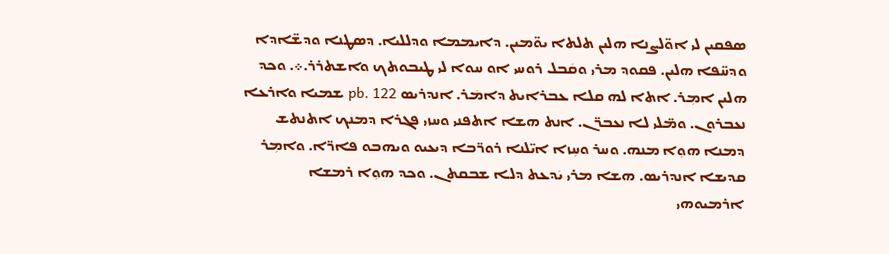ܣܦܩܝܢ ܠܝ ܐܘ̈ܠܨܢܐ ܗܠܝܢ ܬܠܬܐ ܝܘ̈ܡܝܢ. ܕܐܝܡܡܐ ܘܕܠܠܝܐ. ܕܣܛܢܐ ܘܕܫ̈ܐܕܐ ܘܕܚ̈ܦܐ ܗܠܝܢ. ܦܩܘܕ ܡܪܝ ܘܩܿܒܠ ܪܘܚܝ ܐܘ ܚܘܐ ܠܝ ܛܝܒܘܬܟ ܘܐܫܬܪܪ.܀. ܘܟܕ ܗܠܝܢ ܐܡܼܪ. ܐܬܐ ܠܗ ܩܠܐ ܥܒܪܐܝܬ ܕܐܡܿܪ. ܐܢܕܪܝܣ pb. 122 ܫܡܝܐ ܘܐܪܥܐ ܢܥܒܪܘܢ. ܘܡ̈ܠܝ ܠܐ ܢܥܒܪ̈ܢ. ܐܢܬ ܗܫܐ ܐܬܦܢܝ ܘܚܙܝ ܦܓܪܐ ܕܡܢܟ ܐܬܢܬܫ ܕܡܢܐ ܗܘܼܐ ܡܢܗ. ܘܚܪ ܘܚܼܙܐ ܐܝ̈ܠܢܐ ܪܘܪ̈ܒܐ ܕܝܥܝܘ ܘܝܗܒܘ ܦܐܪ̈ܐ. ܘܐܡܼܪ ܩܕܝܫܐ ܐܢܕܪܝܣ. ܗܫܐ ܡܪܝ ܝܿܕܥܬ ܕܠܐ ܫܒܩܬܢ. ܘܟܕ ܗܘܼܐ ܪܡܫܐ ܐܪܡܝܘܗܝ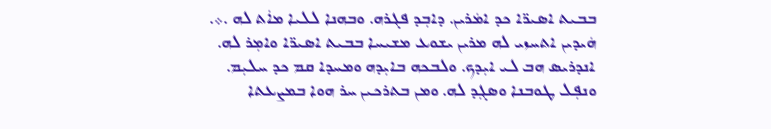ܒܒܝܬ ܐܣܝܪ̈ܐ ܟܕ ܐܡܿܪܝܢ. ܕܐܒܼܕ ܦܓܪܗ. ܘܒܗܢܐ ܠܠܝܐ ܡܐܿܬ ܠܗ .܀. ܗܿܝܕܝܢ ܐܬܚܙܝ ܠܗ ܡܪܝܢ ܝܫܘܥ ܡܫܝܚܐ ܒܒܝܬ ܐܣܝܪ̈ܐ ܘܐܡܼܪ ܠܗ. ܐܢܕܪܝܣ ܗܒ ܠܝ ܐܝܼܕܟ. ܘܠܒܟܗ ܒܐܝܼܕܗ ܘܡܚܕܐ ܩܡ ܟܕ ܚܠܝܼܡ. ܘܢܦܼܠ ܛܘܒܢܐ ܘܣܓܼܕ ܠܗ. ܘܡܢ ܒܬܪܟܝܢ ܚܪ ܗܘܐ ܒܡܨܥܬܐ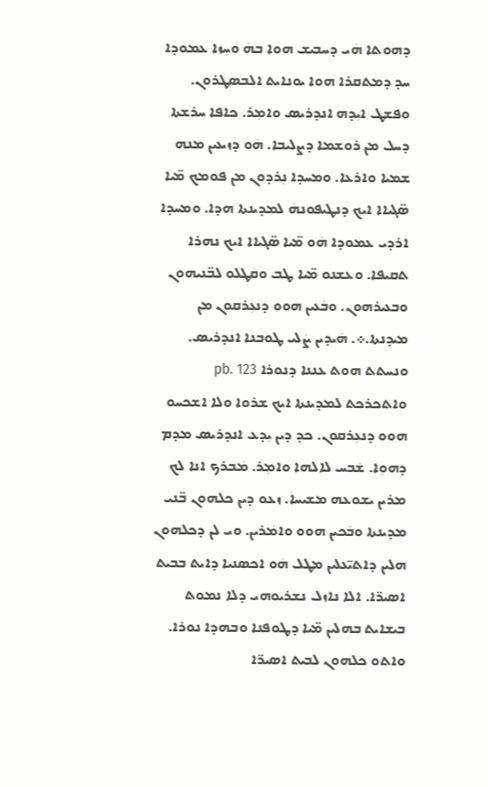ܕܗܘܬܐ ܗܿܝ ܕܚܒܝܫ ܗܘܐ ܒܗܿ ܘܚܼܙܐ ܥܡܘܕܐ ܚܕ ܕܡܬܩܪܐ ܗܘܐ ܝܘܢܐܝܬ ܐܠܒܣܛܪܘܢ. ܘܦܫܛ ܐܝܼܕܗ ܐܢܕܪܝܣ ܘܐܡܼܪ. ܟܐܦܐ ܚܪܫܬܐ ܕܚܠ ܡܢ ܪܘܫܡܐ ܕܨܠܝܒܐ. ܗܿܘ ܕܙܝܥܝܢ ܡܢܗ ܫܡܝܐ ܘܐܪܥܐ. ܘܡܚܕܐ ܢܼܪܕܘܢ ܡܢ ܦܘܡܟ ܡ̈ܝܐ ܣ̈ܓܝܐܐ ܐܝܟ ܕܢܛܝܦܘܢܗܿ ܠܡܕܝܢܬܐ ܗܕܐ. ܘܡܚܕܐ ܐܪܕܝ ܥܡܘܕܐ ܗܿܘ ܡ̈ܝܐ ܣ̈ܓܝܐܐ ܐܝܟ ܢܗܪܐ ܬܩܝܦܐ. ܘܥܫܢܘ ܡ̈ܝܐ ܛܒ ܘܩܿܛܠܘ ܠܒ̈ܢܝܗܘܢ ܘܒܥܝܪܗܘܢ. ܘܒܿܥܝܢ ܗܘܘ ܕܢܥܼܪܩܘܢ ܡܢ ܡܝܕܢܬܐ.܀. ܗܿܝܕܝܢ ܨܿܠܝ ܛܘܒܢܐ ܐܢܕܪܝܣ. ܘܢܚܬܬ ܗܘܬ ܥܢܢܐ ܕܢܘܪܐ pb. 123 ܘܐܬܟܪܟܬ ܠܡܕܝܢܬܐ ܐܝܟ ܫܪܘܐ ܘܠܐ ܐܫܟܚܘ ܗܘܘ ܕܢܥܼܪܩܘܢ. ܟܕ ܕܝܢ ܝܼܕܥ ܐܢܕܪܝܣ ܡܕܡ ܕܗܘܼܐ. ܫܿܒܚ ܠܐܠܗܐ ܘܐܡܼܪ. ܡܿܒܪܟ ܐܢܐ ܠܟ ܡܪܝܢ ܝܫܘܥܗ ܡܫܝܚܐܿ. ܙܥܘ ܕܝܢ ܟܠܗܘܢ ܒ̈ܢܝ ܡܕܝܢܬܐ ܘܒܿܟܝܢ ܗܘܘ ܘܐܡܿܪܝܢ. ܘܝ ܠܢ ܕܟܠܗܘܢ ܗܠܝܢ ܕܐܬܝ̈ܥܠܝܢ ܡܛܠ ܗܿܘ ܐܟܣܢܝܐ ܕܐܝܬ ܒܒܝܬ ܐܣܝܪ̈ܐ. ܐܠܐ ܢܐܙܠ ܢܫܪܝܘܗܝ ܕܠܐ ܢܡܘܬ ܒܝܫܐܝܬ ܒܗܠܝܢ ܡ̈ܝܐ ܕܛܘܦܢܐ ܘܒܗܕܐ ܢܘܪܐ. ܘܐܬܘ ܟܠܗܘܢ ܠܒܝܬ ܐܣܝܪ̈ܐ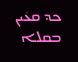ܟܕ ܩܥܿܝܢ ܒܩܠܐ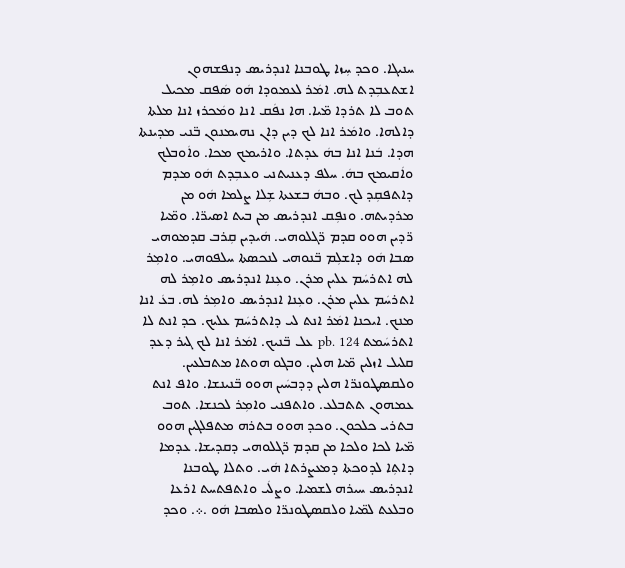ܚܢܝܓܐ. ܘܟܕ ܚܼܙܐ ܛܘܒܢܐ ܐܢܕܪܝܣ ܕܢܦܫܗܘܢ ܐܫܬܥܒܼܕܬ ܠܗ. ܐܡܿܪ ܠܥܡܘܕܐ ܗܿܘ ܣܿܦܩ ܡܟܝܠ ܬܘܒ ܠܐ ܬܪܕܐ ܡ̈ܝܐ. ܗܐ ܢܦܿܩ ܐܢܐ ܘܡܿܟܪܙ ܐܢܐ ܡܠܬܐ ܕܐܠܗܐ. ܘܐܡܿܪ ܐܢܐ ܠܟ ܕܝܢ ܕܐܢ ܢܗܝܡܢܘܢ ܒ̈ܢܝ ܡܕܝܢܬܐ ܗܕܐ. ܒܿܢܐ ܐܢܐ ܒܗܿ ܥܕܬܐ. ܘܐܪܝܡܟ ܡܟܐ. ܘܐܿܘܒܠܟ ܘܐܿܩܝܡܟ ܒܗܿ. ܚܠܦ ܕܥܢܝܬܢܝ ܘܥܒܼܕܬ ܗܿܘ ܡܕܡ ܕܐܬܦܩܼܕ ܠܟ. ܘܒܗܿ ܒܫܥܬܐ ܫܼܠܐ ܨܠܡܐ ܗܿܘ ܡܢ ܡܪܕܝܬܗ. ܘܢܦܼܩ ܐܢܕܪܝܣ ܡܢ ܒܝܬ ܐܣܝܪ̈ܐ. ܘܡ̈ܝܐ ܪ̈ܕܝܢ ܗܘܘ ܩܕܡ ܪ̈ܓܠܘܗܝ. ܗܿܝܕܝܢ ܩܼܪܒ ܩܕܡܘܗܝ ܣܒܐ ܗܿܘ ܕܐܫܠܼܡ ܒ̈ܢܘܗܝ ܠܢܟܣܬܐ ܚܠܦܘܗܝ. ܘܐܡܼܪ ܠܗ ܐܬܪܚܿܡ ܥܠܝܢ ܡܪܢ. ܘܥܼܢܐ ܐܢܕܪܝܣ ܘܐܡܼܪ ܠܗ ܐܬܪܚܿܡ ܥܠܝܢ ܡܪܢ. ܘܥܼܢܐ ܐܢܕܪܝܣ ܘܐܡܼܪ ܠܗ. ܒܥܿ ܐܢܐ ܡܢܟ. ܐܝܟܢܐ ܐܡܿܪ ܐܢܬ ܠܝ ܕܐܬܪܚܿܡ ܥܠܝܟ. ܟܕ ܐܢܬ ܠܐ ܐܬܪܚܿܡܬ pb. 124 ܥܠ ܒ̈ܢܝܟ. ܐܡܿܪ ܐܢܐ ܠܟ ܓܝܪ ܕܥܕ ܩܠܝܠ ܐܙܠܝܢ ܡ̈ܝܐ ܗܠܝܢ. ܘܒܓܘ ܗܘܬܐ ܡܬܒܠܥܝܢ. ܘܠܩܣܛܘܢܪ̈ܐ ܗܠܝܢ ܕܕܒܚܿܝܢ ܗܘܘ ܒ̈ܢܝܢܫܐ. ܘܐܦ ܐܢܬ ܥܡܗܘܢ ܬܬܒܠܥ. ܘܐܬܦܢܝ ܘܐܡܼܪ ܠܟܢܫܐ. ܬܘܒ ܒܬܪܝ ܟܠܟܘܢ. ܘܟܕ ܗܘܘ ܒܬܪܗ ܡܬܦܠܓܝܢ ܗܘܘ ܡ̈ܝܐ ܠܟܐ ܘܠܟܐ ܡܢ ܩܕܡ ܪ̈ܓܠܘܗܝ ܕܩܕܝܫܐ. ܥܕܡܐ ܕܐܬܼܐ ܠܕܘܟܬܐ ܕܡܥܨܪܬܐ ܗܿܝ. ܘܬܠܐ ܛܘܒܢܐ ܐܢܕܪܝܣ ܚܝܪܗ ܠܫܡܝܐ. ܘܨܠܿܝ ܘܐܬܦܬܚܬ ܐܪܥܐ ܘܒܠܥܬ ܠܡ̈ܝܐ ܘܠܩܣܛܘܢܪ̈ܐ ܘܠܣܒܐ ܗܿܘ .܀. ܘܟܕ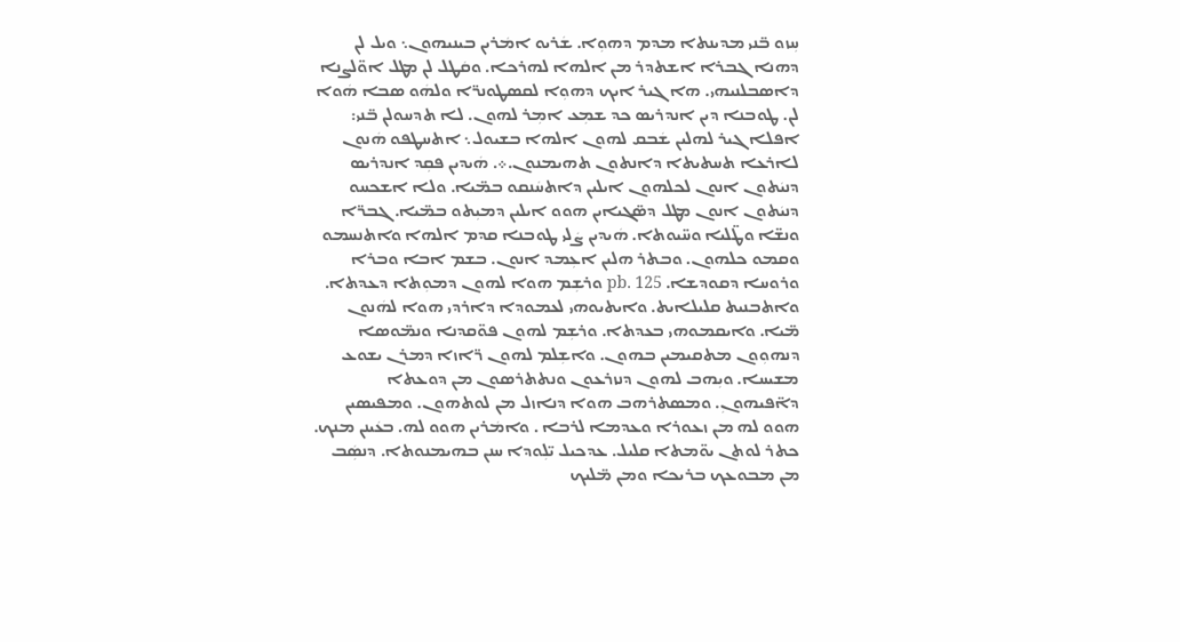ܚܼܙܘ ܒ̈ܢܝ ܡܕܝܢܬܐ ܡܕܡ ܕܗܘܼܐ. ܫܿܪܝܘ ܐܡܿܪܝܢ ܒܝܢܝܗܘܢ܆ ܘܝܠ ܠܢ ܕܗܢܐ ܓܒܪܐ ܐܫܬܕܪ ܡܢ ܐܠܗܐ ܠܗܪܟܐ. ܘܩܿܛܠ ܠܢ ܡܛܠ ܐܘ̈ܠܨܢܐ ܕܐܣܒܠܢܝܗܝ. ܗܐ ܓܝܪ ܐܝܟ ܕܗܘܼܐ ܠܩܣܛܘܢܪ̈ܐ ܘܠܗܿܘ ܣܒܐ ܗܿܘܐ ܠܢ. ܛܘܒܢܐ ܕܝܢ ܐܢܕܪܝܣ ܟܕ ܫܡܼܥ ܐܡܼܪ ܠܗܘܢ. ܠܐ ܬܕܚܘܠܢ ܒ̈ܢܝ: ܐܦܠܐ ܓܝܪ ܠܗܠܝܢ ܫܿܒܩ ܠܗܘܢ ܐܠܗܐ ܒܫܝܘܠ܆ ܐܬܚܛܦܘ ܗܿܢܘܢ ܠܐܪܥܐ ܬܚܬܝܬܐ ܕܐܢܬܘܢ ܬܗܝܡܢܘܢ.܀. ܗܿܝܕܝܢ ܦܩܼܕ ܐܢܕܪܝܣ ܕܢܝܿܬܘܢ ܐܢܘܢ ܠܟܠܗܘܢ ܐܝܠܝܢ ܕܐܬܚܿܢܩܘ ܒܡ̈ܝܐ. ܘܠܐ ܐܫܟܚܘ ܕܢܝܿܬܘܢ ܐܢܘܢ ܡܛܠ ܕܣ̈ܓܝܐܝܢ ܗܘܘ ܐܝܠܝܢ ܕܡܝܼܬܘ ܒܡ̈ܝܐ. ܓܒܪ̈ܐ ܘܢܫ̈ܐ ܘܛ̈ܠܝܐ ܘܚ̈ܝܘܬܐ. ܗܿܝܕܝܢ ܨܿܠܝ ܛܘܒܢܐ ܩܕܡ ܐܠܗܐ ܘܐܬܢܚܡܘ ܘܩܡܘ ܟܠܗܘܢ. ܘܒܬܪ ܗܠܝܢ ܐܥܼܡܕ ܐܢܘܢ. ܒܫܡ ܐܒܐ ܘܒܪܐ ܘܪܘܚܐ ܕܩܘܕܫܐ. pb. 125 ܘܪܫܼܡ ܗܘܐ ܠܗܘܢ ܕܡܘܼܬܐ ܕܥܕܬܐ. ܘܐܬܒܢܝܬ ܩܠܝܠܐܝܬ. ܘܐܝܬܝܘܗܝ ܠܥܡܘܕܐ ܕܐܪܕܝ ܗܘܐ ܠܗܿܢܘܢ ܡ̈ܝܐ. ܘܐܝܩܡܘܗܝ ܒܥܕܬܐ. ܘܪܫܼܡ ܠܗܘܢ ܦܘ̈ܩܕܢܐ ܘܢܡ̈ܘܣܐ ܕܢܗܘܼܘܢ ܡܬܩܝܡܝܢ ܒܗܘܢ. ܘܐܫܼܠܡ ܠܗܘܢ ܪ̈ܐܙܐ ܕܡܪܢ ܝܫܘܥ ܡܫܝܚܐ. ܘܝܼܗܒ ܠܗܘܢ ܕܢܙܪܥܘܢ ܘܢܬܬܪܣܘܢ ܡܢ ܕܘܥܬܐ ܕܐ̈ܦܝܗܘܢܼ. ܘܡܣܬܪܗܒ ܗܘܐ ܕܢܐܙܠ ܡܢ ܠܘܬܗܘܢ. ܘܡܦܝܣܝܢ ܗܘܘ ܠܗ ܡܢ ܙܥܘܪܐ ܘܥܕܡܐ ܠܪܒܐ . ܘܐܡܿܪܝܢ ܗܘܘ ܠܗ. ܒܥܿܝܢܢ ܡܢܟ. ܟܬܪ ܠܘܬܢ ܝܘ̈ܡܬܐ ܩܠܝܠ. ܥܕܟܝܠ ܝ̈ܠܼܘܕܐ ܚܢܢ ܒܗܝܡܢܘܬܐ. ܕܢܣܼܿܒ ܡܢ ܡܒܘܥܟ ܒܪܝܟܐ ܘܡܢ ܡ̈ܠܝܟ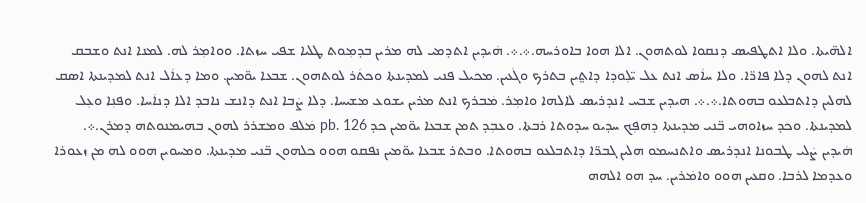ܐܠܗ̈ܝܬܐ. ܘܠܐ ܐܬܛܦܝܣ ܕܢܩܘܐ ܠܘܬܗܘܢ. ܐܠܐ ܗܘܐ ܒܐܘܪܚܗ.܀.܀. ܗܿܝܕܝܢ ܐܬܕܡܝ ܠܗ ܡܪܝܢ ܒܕܡܼܘܬ ܛܠܝܐ ܫܦܝ ܚܙܬܐ. ܘܘܐܡܼܪ ܠܗ. ܠܡܢܐ ܐܢܬ ܘܫܒܩ ܐܢܬ ܠܗܘܢ ܕܠܐ ܦܐܪ̈ܐ. ܘܠܐ ܚܐܿܣ ܐܢܬ ܥܠ ܝ̈ܠܼܘܕܐ ܕܐܬ݀ܝܢ ܒܬܪܟ ܘܓܿܥܝܢ. ܡܟܝܠ ܦܢܝ ܠܡܕܝܢܬܐ ܘܟܬܿܪ ܠܘܬܗܘܢ. ܫܒܥܐ ܝܘ̈ܡܝܢ. ܘܡܐ ܕܥܐܿܠ ܐܢܬ ܠܡܕܝܢܬܐ ܐܣܩ ܠܗܠܝܢ ܕܐܬܒܠܥܘ ܒܗܘܬܐ.܀.܀. ܗܝܕܝܢ ܫܒܚ ܐܢܕܪܝܣ ܠܐܠܗܐ ܘܐܡܼܪ. ܡܿܒܪܟ ܐܢܬ ܡܪܝܢ ܝܫܘܥ ܡܫܝܚܐ. ܕܠܐ ܨܿܒܐ ܐܢܬ ܕܐܢܫ ܢܐܒܕ ܐܠܐ ܕܢܐܿܚܐ. ܘܦܢܼܐ ܘܥܼܠ ܠܡܕܝܢܬܐ. ܘܟܕ ܚܙܐܘܗܝ ܒ̈ܢܝ ܡܕܝܢܬܐ ܕܗܦܼܟ ܚܕܝܘ ܚܕܘܬܐ ܪܒܬܐ. ܘܥܒܼܕ ܬܡܢ ܫܒܥܐ ܝܘ̈ܡܝܢ ܟܕ pb. 126 ܡܿܠܦ ܘܡܫܪܪ ܠܗܘܢ ܒܗܝܡܢܘܬܗ ܕܡܪܢ.܀. ܗܿܝܕܝܢ ܨܿܠܝ ܛܒܘܢܐ ܐܢܕܪܝܣ ܘܐܬܢܚܡܘ ܗܠܝܢ ܓܒܪ̈ܐ ܕܐܬܒܠܥܘ ܒܗܘܬܐ. ܘܒܬܪ ܫܒܥܐ ܝܘ̈ܡܝܢ ܢܦܩܘ ܗܘܘ ܟܠܗܘܢ ܒ̈ܢܝ ܡܕܝܢܬܐ. ܘܡܚܘܝܢ ܗܘܘ ܠܗ ܡܢ ܙܥܘܪܐ ܘܥܕܡܐ ܠܪܒܐ. ܘܩܥܝܢ ܗܘܘ ܘܐܡܿܪܝܢ. ܚܕ ܗܘ ܐܠܗܗ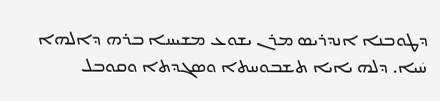ܕܛܘܒܢܐ ܐܢܕܪܝܣ ܡܪܢ ܝܫܘܥ ܡܫܝܚܐ ܒܪܗ ܕܐܠܗܐ ܚܿܝܐ. ܕܠܗ ܝܐܝܐ ܬܫܒܘܚܬܐ ܘܣܓܕܬܐ ܘܩܘܒܠ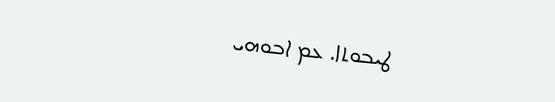ܛܝܒܘܬܐ. ܥܡ ܐܒܘܗܝ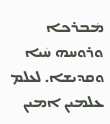ܡܿܒܪܟܐ ܘܪܘܚܗ ܚܿܝܐ ܘܩܕܝܫܐ. ܠܥܠܡ ܥܠܡܝܢ ܐܡܝܢ